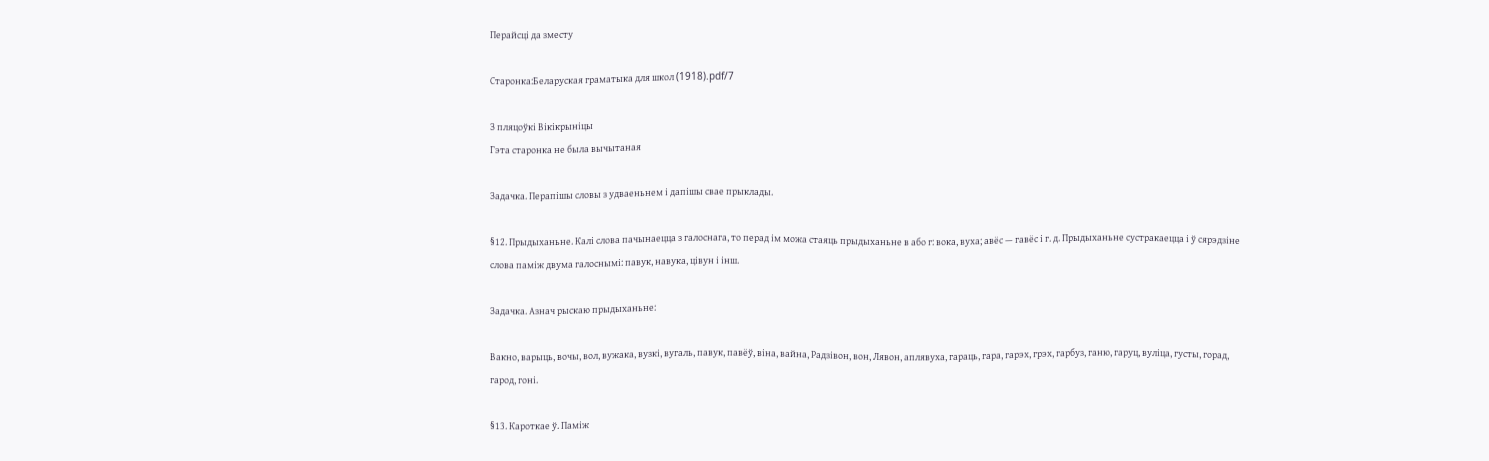Перайсці да зместу

Старонка:Беларуская граматыка для школ (1918).pdf/7

З пляцоўкі Вікікрыніцы
Гэта старонка не была вычытаная

Задачка. Перапішы словы з удваеньнем і дапішы свае прыклады.

§12. Прыдыханьне. Калі слова пачынаецца з галоснага, то перад ім можа стаяць прыдыханьне в або г: вока, вуха; авёс — гавёс і г. д. Прыдыханьне сустракаецца і ў сярэдзіне слова паміж двума галоснымі: павук, навука, цівун і інш.

Задачка. Азнач рыскаю прыдыханьне:

Вакно, варыць, вочы, вол, вужака, вузкі, вугаль, павук, павёў, віна, вайна, Радзівон, вон, Лявон, аплявуха, гараць, гара, гарэх, грэх, гарбуз, ганю, гаруц, вуліца, густы, горад, гарод, гоні.

§13. Кароткае ў. Паміж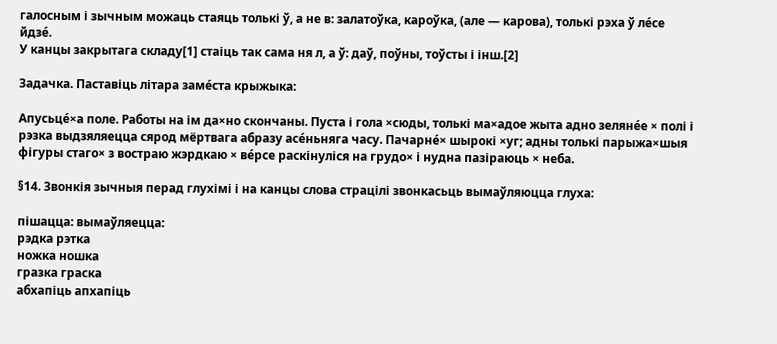галосным і зычным можаць стаяць толькі ў, а не в: залатоўка, кароўка, (але — карова), толькі рэха ў ле́се йдзе́.
У канцы закрытага складу[1] стаіць так сама ня л, а ў: даў, поўны, тоўсты і інш.[2]

Задачка. Паставіць літара заме́ста крыжыка:

Апусьце́×а поле. Работы на ім да×но скончаны. Пуста і гола ×сюды, толькі ма×адое жыта адно зеляне́е × полі і рэзка выдзяляецца сярод мёртвага абразу асе́ньняга часу. Пачарне́× шырокі ×уг; адны толькі парыжа×шыя фігуры стаго× з востраю жэрдкаю × ве́рсе раскінуліся на грудо× і нудна пазіраюць × неба.

§14. Звонкія зычныя перад глухімі і на канцы слова страцілі звонкасьць вымаўляюцца глуха:

пішацца: вымаўляецца:
рэдка рэтка
ножка ношка
гразка граска
абхапіць апхапіць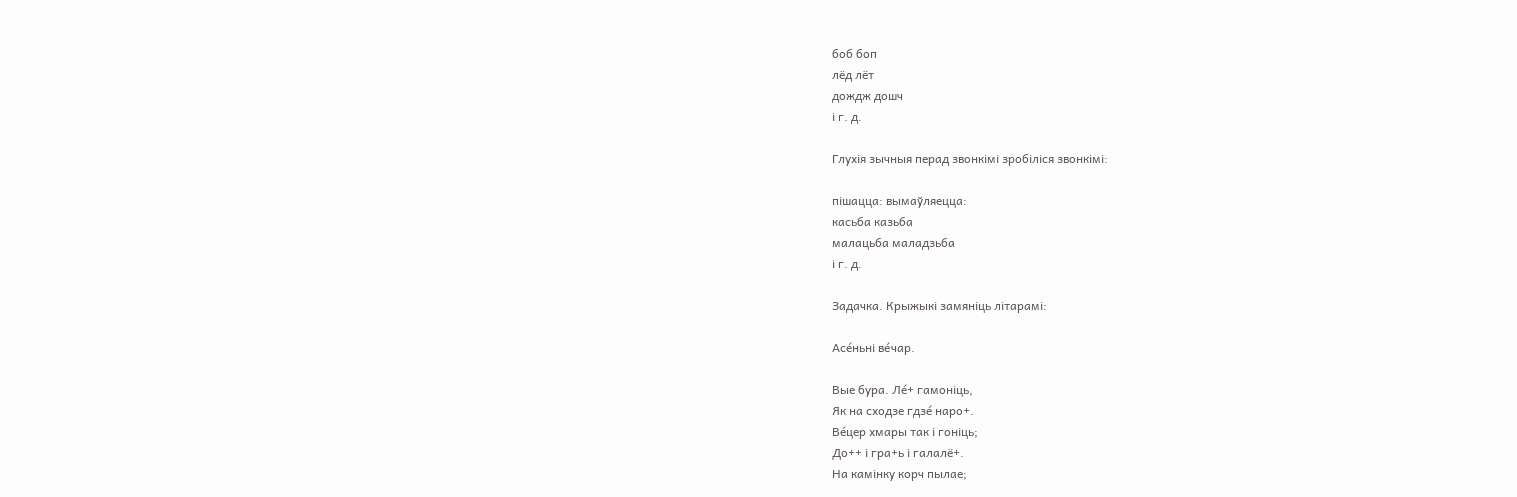боб боп
лёд лёт
дождж дошч
і г. д.

Глухія зычныя перад звонкімі зробіліся звонкімі:

пішацца: вымаўляецца:
касьба казьба
малацьба маладзьба
і г. д.

Задачка. Крыжыкі замяніць літарамі:

Асе́ньні ве́чар.

Вые бура. Ле́+ гамоніць,
Як на сходзе гдзе́ наро+.
Ве́цер хмары так і гоніць;
До++ і гра+ь і галалё+.
На камінку корч пылае;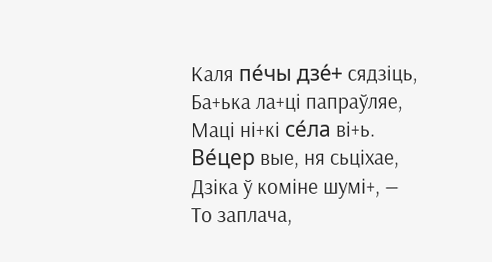Каля пе́чы дзе́+ сядзіць,
Ба+ька ла+ці папраўляе,
Маці ні+кі се́ла ві+ь.
Ве́цер вые, ня сьціхае,
Дзіка ў коміне шумі+, —
То заплача,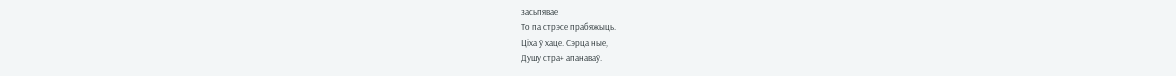засьпявае
То па стрэсе прабяжыць.
Ціха ў хаце. Сэрца ные,
Душу стра+ апанаваў.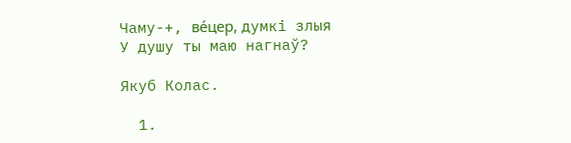Чаму-+, ве́цер, думкі злыя
У душу ты маю нагнаў?

Якуб Колас.

  1.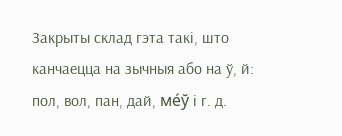Закрыты склад гэта такі, што канчаецца на зычныя або на ў, й: пол, вол, пан, дай, ме́ў і г. д.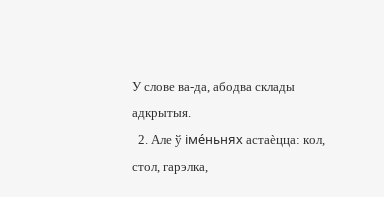У слове ва-да, абодва склады адкрытыя.
  2. Але ў іме́ньнях астаѐцца: кол, стол, гарэлка,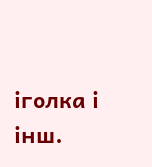іголка і інш.